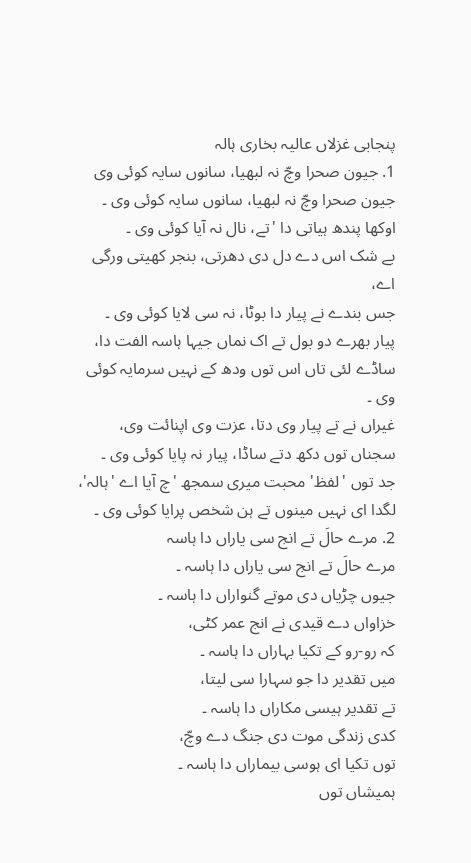پنجابی غزلاں عالیہ بخاری ہالہ
1. جیون صحرا وچّ نہ لبھیا، سانوں سایہ کوئی وی
جیون صحرا وچّ نہ لبھیا، سانوں سایہ کوئی وی ۔
اوکھا پندھ ہیاتی دا 'تے، نال نہ آیا کوئی وی ۔
بے شک اس دے دل دی دھرتی، بنجر کھیتی ورگی اے،
جس بندے نے پیار دا بوٹا، نہ سی لایا کوئی وی ۔
پیار بھرے دو بول تے اک نماں جیہا ہاسہ الفت دا،
ساڈے لئی تاں اس توں ودھ کے نہیں سرمایہ کوئی وی ۔
غیراں نے تے پیار وی دتا، عزت وی اپنائت وی،
سجناں توں دکھ دتے ساڈا، پیار نہ پایا کوئی وی ۔
جد توں 'لفظ' محبت میری سمجھ 'چ آیا اے 'ہالہ'،
لگدا ای نہیں مینوں تے ہن شخص پرایا کوئی وی ۔
2. مرے حالَ تے انج سی یاراں دا ہاسہ
مرے حالَ تے انج سی یاراں دا ہاسہ ۔
جیوں چڑیاں دی موتے گنواراں دا ہاسہ ۔
خزاواں دے قیدی نے انج عمر کٹی،
کہ رو-رو کے تکیا بہاراں دا ہاسہ ۔
میں تقدیر دا جو سہارا سی لیتا،
تے تقدیر ہیسی مکاراں دا ہاسہ ۔
کدی زندگی موت دی جنگ دے وچّ،
توں تکیا ای ہوسی بیماراں دا ہاسہ ۔
ہمیشاں توں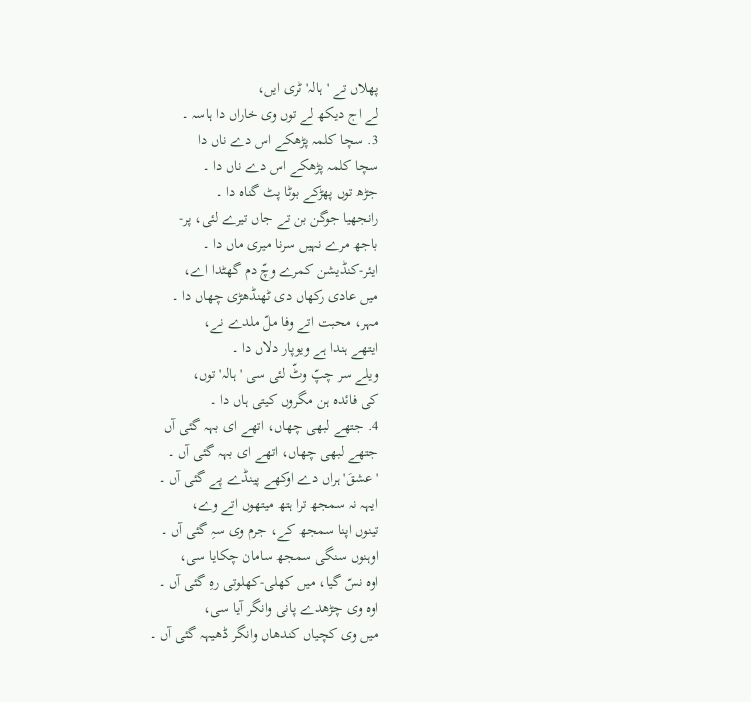پھلاں تے 'ہالہ' ٹری ایں،
لے اج دیکھ لے توں وی خاراں دا ہاسہ ۔
3. سچا کلمہ پڑھکے اس دے ناں دا
سچا کلمہ پڑھکے اس دے ناں دا ۔
جڑھ توں پھڑکے بوٹا پٹ گناہ دا ۔
رانجھیا جوگن بن تے جاں تیرے لئی، پر-
باجھ مرے نہیں سرنا میری ماں دا ۔
ایئر-کنڈیشن کمرے وچّ دم گھٹدا اے،
میں عادی رکھاں دی ٹھنڈھڑی چھاں دا ۔
مہر، محبت اتے وفا ملّ ملدے نے،
ایتھے ہندا ہے ویوپار دلاں دا ۔
ویلے سر چپّ وٹّ لئی سی 'ہالہ' توں،
کی فائدہ ہن مگروں کیتی ہاں دا ۔
4. جتھے لبھی چھاں، اتھے ای بہہ گئی آں
جتھے لبھی چھاں، اتھے ای بہہ گئی آں ۔
'عشقَ' ہراں دے اوکھے پینڈے پے گئی آں ۔
ایہہ نہ سمجھ ترا ہتھ میتھوں اتے وے،
تینوں اپنا سمجھ کے، جرم وی سہِ گئی آں ۔
اوہنوں سنگی سمجھ سامان چکایا سی،
اوہ نسّ گیا، میں کھلی-کھلوتی رہِ گئی آں ۔
اوہ وی چڑھدے پانی وانگر آیا سی،
میں وی کچیاں کندھاں وانگر ڈھیہہ گئی آں ۔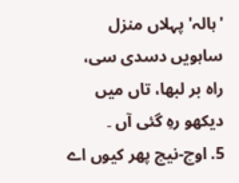'ہالہ' پہلاں منزل ساہویں دسدی سی،
راہ بر لبھا، تاں میں دیکھو رہِ گئی آں ۔
5. اوچ-نیچ پھر کیوں اے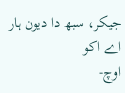جیکر، سبھ دا دیون ہار اے اکو
اوچ-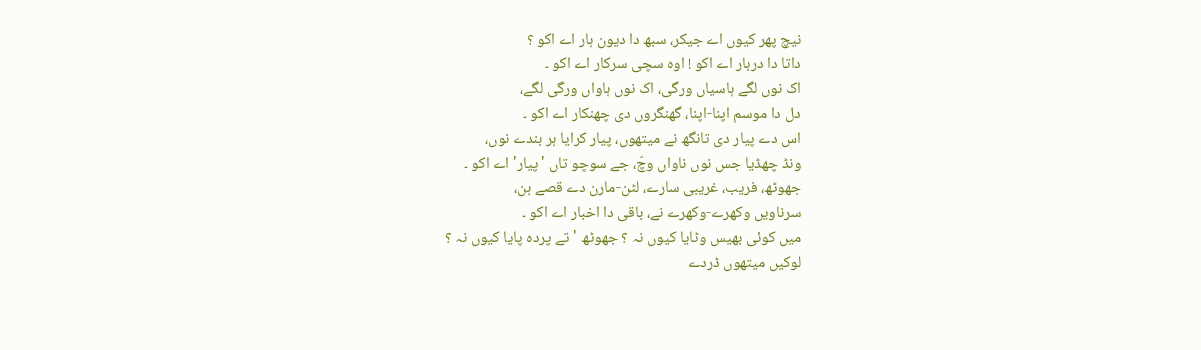نیچ پھر کیوں اے جیکر، سبھ دا دیون ہار اے اکو ؟
داتا دا دربار اے اکو ! اوہ سچی سرکار اے اکو ۔
اک نوں لگے ہاسیاں ورگی، اک نوں ہاواں ورگی لگے،
دل دا موسم اپنا-اپنا، گھنگروں دی چھنکار اے اکو ۔
اس دے پیار دی تانگھ نے میتھوں، پیار کرایا ہر بندے نوں،
ونڈ چھڈیا جس نوں ناواں وچّ، جے سوچو تاں 'پیار' اے اکو ۔
جھوٹھ، فریب، غریبی سارے، لٹن-مارن دے قصے ہن،
سرناویں وکھرے-وکھرے نے، باقی دا اخبار اے اکو ۔
میں کوئی بھیس وٹایا کیوں نہ ؟ جھوٹھ 'تے پردہ پایا کیوں نہ ؟
لوکیں میتھوں ڈردے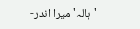'ہالہ' میرا اندر-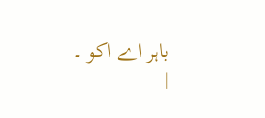باہر اے اکو ۔
|